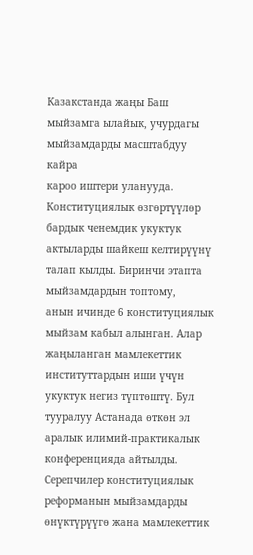Казакстанда жаңы Баш мыйзамга ылайык, учурдагы мыйзамдарды масштабдуу кайра
кароо иштери уланууда. Конституциялык өзгөртүүлөр бардык ченемдик укуктук
актыларды шайкеш келтирүүнү талап кылды. Биринчи этапта мыйзамдардын топтому,
анын ичинде 6 конституциялык мыйзам кабыл алынган. Алар жаңыланган мамлекеттик
институттардын иши үчүн укуктук негиз түптөштү. Бул тууралуу Астанада өткөн эл
аралык илимий-практикалык конференцияда айтылды. Серепчилер конституциялык
реформанын мыйзамдарды өнүктүрүүгө жана мамлекеттик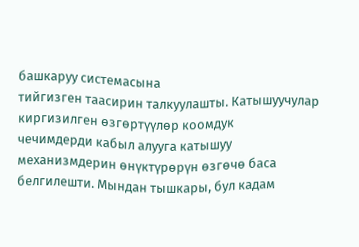башкаруу системасына
тийгизген таасирин талкуулашты. Катышуучулар киргизилген өзгөртүүлөр коомдук
чечимдерди кабыл алууга катышуу механизмдерин өнүктүрөрүн өзгөчө баса
белгилешти. Мындан тышкары, бул кадам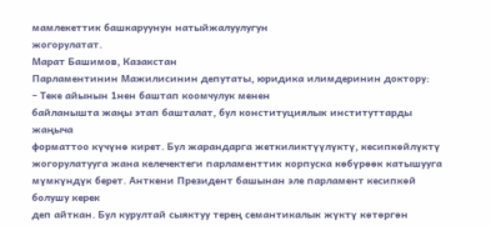мамлекеттик башкаруунун натыйжалуулугун
жогорулатат.
Марат Башимов, Казакстан
Парламентинин Мажилисинин депутаты, юридика илимдеринин доктору:
– Теке айынын 1нен баштап коомчулук менен
байланышта жаңы этап башталат, бул конституциялык институттарды жаңыча
форматтоо күчүнө кирет. Бул жарандарга жеткиликтүүлүктү, кесипкөйлүктү
жогорулатууга жана келечектеги парламенттик корпуска көбүрөөк катышууга
мүмкүндүк берет. Анткени Президент башынан эле парламент кесипкөй болушу керек
деп айткан. Бул курултай сыяктуу терең семантикалык жүктү көтөргөн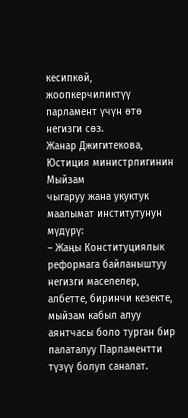кесипкөй,
жоопкерчиликтүү парламент үчүн өтө негизги сөз.
Жанар Джигитекова, Юстиция министрлигинин Мыйзам
чыгаруу жана укуктук маалымат институтунун мүдүрү:
– Жаңы Конституциялык реформага байланыштуу негизги маселелер, албетте, биринчи кезекте, мыйзам кабыл алуу аянтчасы боло турган бир палаталуу Парламентти түзүү болуп саналат.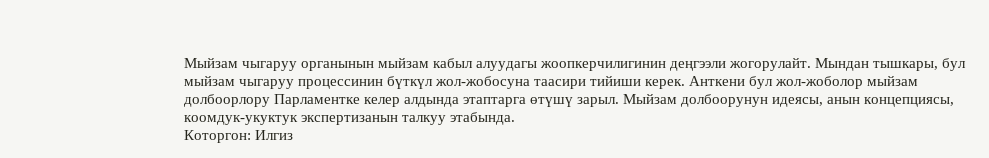Мыйзам чыгаруу органынын мыйзам кабыл алуудагы жоопкерчилигинин деңгээли жогорулайт. Мындан тышкары, бул мыйзам чыгаруу процессинин бүткүл жол-жобосуна таасири тийиши керек. Анткени бул жол-жоболор мыйзам долбоорлору Парламентке келер алдында этаптарга өтүшү зарыл. Мыйзам долбоорунун идеясы, анын концепциясы, коомдук-укуктук экспертизанын талкуу этабында.
Которгон: Илгиз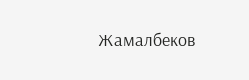Жамалбеков